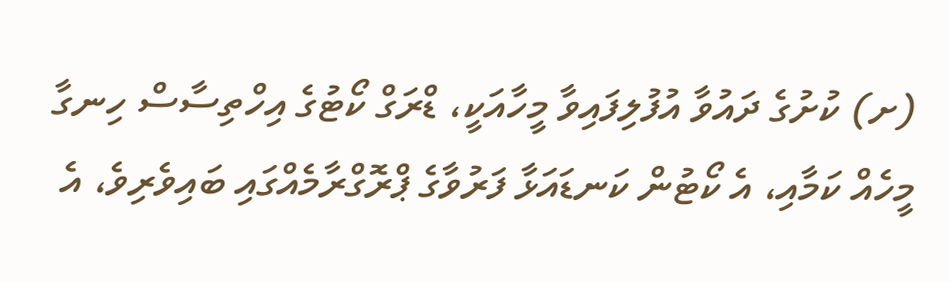(ށ) ކުށުގެ ދައުވާ އުފުލިފައިވާ މީހާއަކީ، ޑްރަގް ކޯޓުގެ އިހްތިސާސް ހިނގާ މީހެއް ކަމާއި، އެ ކޯޓުން ކަނޑައަޅާ ފަރުވާގެ ޕްރޮގްރާމެއްގައި ބައިވެރިވެ، އެ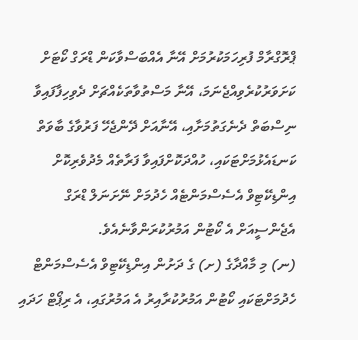ޕްރޮގްރާމް ފުރިހަމަކުރުމަށް އޭނާ އެއްބަސްވާކަން ޑްރަގް ކޯޓަށް ކަށަވަރުކުރެވިއްޖެނަމަ، އޭނާ މަސްތުވާތަކެއްޗަށް ދެވިހިފާފައިވާ ނިސްބަތް ދެނެގަތުމަށާއި، އޭނާއަށް ދޭންޖެހޭ ފަރުވާގެ ބާވަތް ކަނޑައެޅުމަށްޓަކައި، ހުއްދަކޮށްފައިވާ ފަރާތެއް މެދުވެރިކޮށް އިންޑިކޭޓިވް އެސެސްމަންޓެއް ހެދުމަށް ނޭށަނަލް ޑްރަގް އެޖެންސީއަށް އެ ކޯޓުން އަމުރުކުރަންވާނެއެވެ.
(ނ) މި މާއްދާގެ (ށ) ގެ ދަށުން އިންޑިކޭޓިވް އެސެސްމަންޓް ހެދުމަށްޓަކައި ކޯޓުން އަމުރުކުރާއިރު އެ އަމުރުގައި، އެ ރިޕޯޓް ހަދައި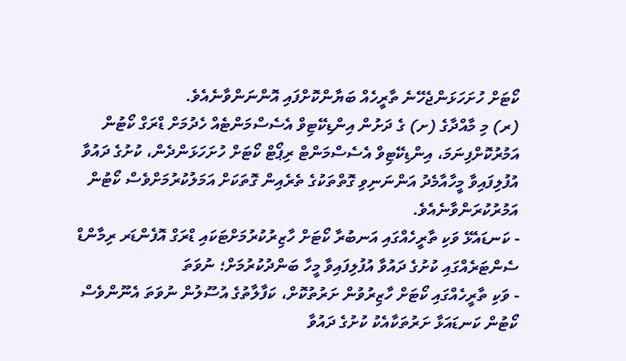ކޯޓަށް ހުށަހަޅަންޖެހޭނެ ތާރީހެއް ބަޔާންކޮށްފައި އޮންނަންވާނެއެވެ.
(ރ) މި މާއްދާގެ (ށ) ގެ ދަށުން އިންޑިކޭޓިވް އެސެސްމަންޓެއް ހެދުމަށް ޑްރަގް ކޯޓުން އަމުރުކޮށްފިނަމަ، އިންޑިކޭޓިވް އެސެސްމަންޓް ރިޕޯޓް ކޯޓަށް ހުށަހަޅަންދެން، ކުށުގެ ދައުވާ އުފުލިފައިވާ މީހާއާމެދު އަންނަނިވި ގޮތްތަކުގެ ތެރެއިން ގޮތަކަށް އަމަލުކުރުމަށްވެސް ކޯޓުން އަމުރުކުރަންވާނެއެވެ.
- ކަނޑައެޅޭ ވަކި ތާރީހެއްގައި އަނބުރާ ކޯޓަށް ހާޒިރުކުރުމަށްޓަކައި ޑްރަގް އޮފެންޑަރ ރިމާންޑް ސެންޓަރެއްގައި ކުށުގެ ދައުވާ އުފުލިފައިވާ މީހާ ބަންދުކުރުމަށް؛ ނުވަތަ
- ވަކި ތާރީހެއްގައި ކޯޓަށް ހާޒިރުވުން ށަރުތުކޮށް، ކަފާލާތުގެ އުސޫލުން ނުވަތަ އެނޫންވެސް ކޯޓުން ކަނޑައަޅާ ށަރުތަކާއެކު ކުށުގެ ދައުވާ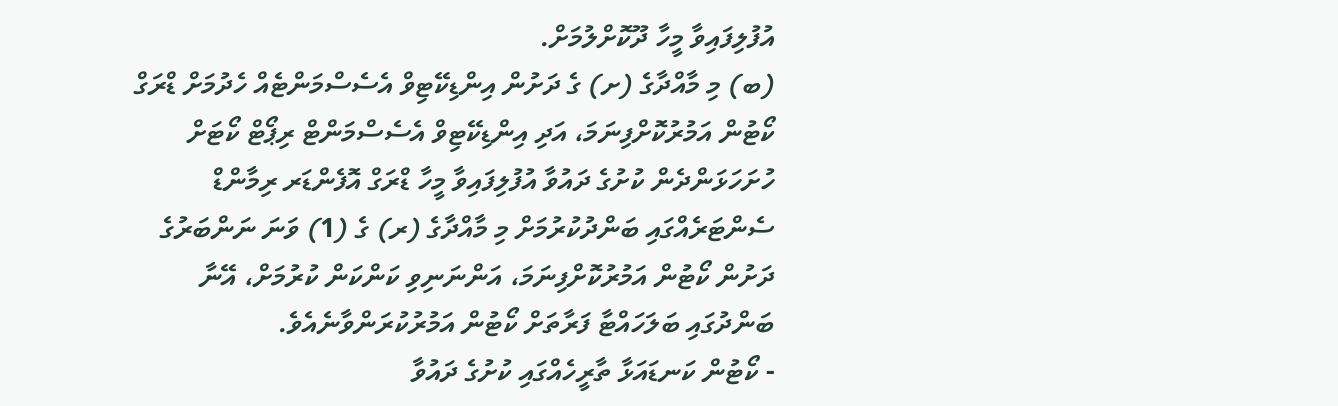އުފުލިފައިވާ މީހާ ދޫކޮށްލުމަށް.
(ބ) މި މާއްދާގެ (ށ) ގެ ދަށުން އިންޑިކޭޓިވް އެސެސްމަންޓެއް ހެދުމަށް ޑްރަގް ކޯޓުން އަމުރުކޮށްފިނަމަ، އަދި އިންޑިކޭޓިވް އެސެސްމަންޓް ރިޕޯޓް ކޯޓަށް ހުށަހަޅަންދެން ކުށުގެ ދައުވާ އުފުލިފައިވާ މީހާ ޑްރަގް އޮފެންޑަރ ރިމާންޑް ސެންޓަރެއްގައި ބަންދުކުރުމަށް މި މާއްދާގެ (ރ) ގެ (1) ވަނަ ނަންބަރުގެ ދަށުން ކޯޓުން އަމުރުކޮށްފިނަމަ، އަންނަނިވި ކަންކަން ކުރުމަށް، އޭނާ ބަންދުގައި ބަލަހައްޓާ ފަރާތަށް ކޯޓުން އަމުރުކުރަންވާނެއެވެ.
- ކޯޓުން ކަނޑައަޅާ ތާރީހެއްގައި ކުށުގެ ދައުވާ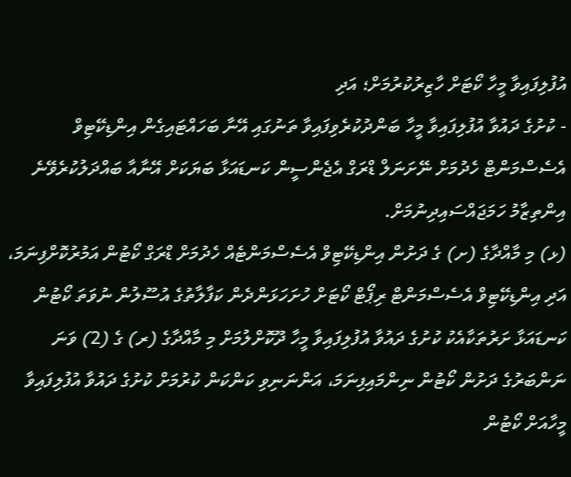އުފުލިފައިވާ މީހާ ކޯޓަށް ހާޒިރުކުރުމަށް؛ އަދި
- ކުށުގެ ދައުވާ އުފުލިފައިވާ މީހާ ބަންދުކުރެވިފައިވާ ތަނުގައި އޭނާ ބަހައްޓައިގެން އިންޑިކޭޓިވް އެސެސްމަންޓް ހެދުމަށް ނޭށަނަލް ޑްރަގް އެޖެންސީން ކަނޑައަޅާ ބަޔަކަށް އޭނާއާ ބައްދަލުކުރެވޭނެ އިންތިޒާމު ހަމަޖައްސައިދިނުމަށް.
(ޅ) މި މާއްދާގެ (ށ) ގެ ދަށުން އިންޑިކޭޓިވް އެސެސްމަންޓެއް ހެދުމަށް ޑްރަގް ކޯޓުން އަމުރުކޮށްފިނަމަ، އަދި އިންޑިކޭޓިވް އެސެސްމަންޓް ރިޕޯޓް ކޯޓަށް ހުށަހަޅަންދެން ކަފާލާތުގެ އުސޫލުން ނުވަތަ ކޯޓުން ކަނޑައަޅާ ށަރުތަކާއެކު ކުށުގެ ދައުވާ އުފުލިފައިވާ މީހާ ދޫކޮށްލުމަށް މި މާއްދާގެ (ރ) ގެ (2) ވަނަ ނަންބަރުގެ ދަށުން ކޯޓުން ނިންމައިފިނަމަ، އަންނަނިވި ކަންކަން ކުރުމަށް ކުށުގެ ދައުވާ އުފުލިފައިވާ މީހާއަށް ކޯޓުން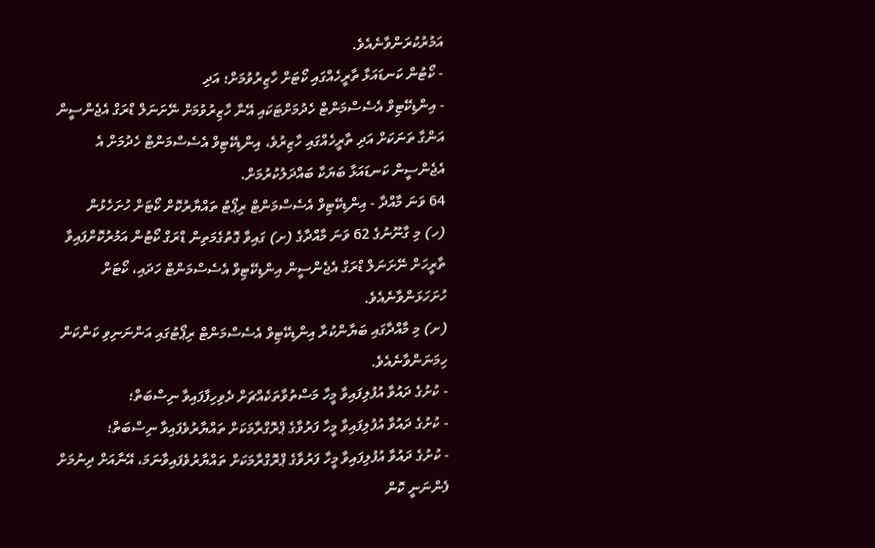އަމުރުކުރަންވާނެއެވެ.
- ކޯޓުން ކަނޑައަޅާ ތާރީހެއްގައި ކޯޓަށް ހާޒިރުވުމަށް؛ އަދި
- އިންޑިކޭޓިވް އެސެސްމަންޓް ހެދުމަށްޓަކައި އޭނާ ހާޒިރުވުމަށް ނޭށަނަލް ޑްރަގް އެޖެންސީން އަންގާ ތަނަކަށް އަދި ތާރީހެއްގައި ހާޒިރުވެ، އިންޑިކޭޓިވް އެސެސްމަންޓް ހެދުމަށް އެ އެޖެންސީން ކަނޑައަޅާ ބަޔަކާ ބައްދަލުކުރުމަށް.
64 ވަނަ މާއްދާ - އިންޑިކޭޓިވް އެސެސްމަންޓް ރިޕޯޓު ތައްޔާރުކޮށް ކޯޓަށް ހުށަހެޅުން
(ހ) މި ގާނޫނުގެ 62 ވަނަ މާއްދާގެ (ށ) ގައިވާ ގޮތުގެމަތިން ޑްރަގް ކޯޓުން އަމުރުކޮށްފައިވާ ތާރީހަށް ނޭށަނަލް ޑްރަގް އެޖެންސީން އިންޑިކޭޓިވް އެސެސްމަންޓް ހަދައި، ކޯޓަށް ހުށަހަޅަންވާނެއެވެ.
(ށ) މި މާއްދާގައި ބަޔާންކުރާ އިންޑިކޭޓިވް އެސެސްމަންޓް ރިޕޯޓުގައި އަންނަނިވި ކަންކަން ހިމަނަންވާނެއެވެ.
- ކުށުގެ ދައުވާ އުފުލިފައިވާ މީހާ މަސްތުވާތަކެއްޗަށް ދެވިހިފާފައިވާ ނިސްބަތް؛
- ކުށުގެ ދައުވާ އުފުލިފައިވާ މީހާ ފަރުވާގެ ޕްރޮގްރާމަކަށް ތައްޔާރުވެފައިވާ ނިސްބަތް؛
- ކުށުގެ ދައުވާ އުފުލިފައިވާ މީހާ ފަރުވާގެ ޕްރޮގްރާމަކަށް ތައްޔާރުވެފައިވާނަމަ، އޭނާއަށް ދިނުމަށް ފެންނަނީ ކޮން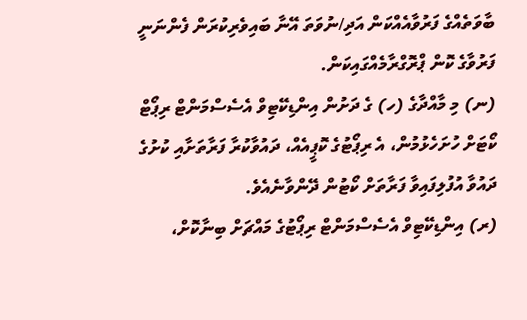ބާވަތެއްގެ ފަރުވާއެއްކަން އަދި/ނުވަތަ އޭނާ ބައިވެރިކުރަން ފެންނަނީ ފަރުވާގެ ކޮން ޕްރޮގްރާމެއްގައިކަން.
(ނ) މި މާއްދާގެ (ހ) ގެ ދަށުން އިންޑިކޭޓިވް އެސެސްމަންޓް ރިޕޯޓް ކޯޓަށް ހުށަހެޅުމުން، އެ ރިޕޯޓުގެ ކޮޕީއެއް، ދައުވާކުރާ ފަރާތަށާއި ކުށުގެ ދައުވާ އުފުލިފައިވާ ފަރާތަށް ކޯޓުން ދޭންވާނެއެވެ.
(ރ) އިންޑިކޭޓިވް އެސެސްމަންޓް ރިޕޯޓުގެ މައްޗަށް ބިނާކޮށް،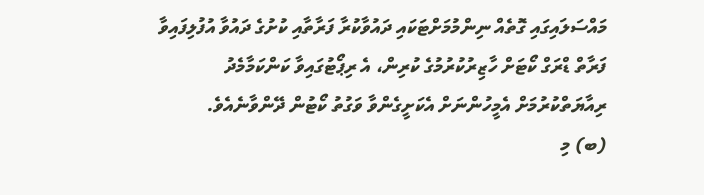މައްސަލައިގައި ގޮތެއް ނިންމުމަށްޓަކައި ދައުވާކުރާ ފަރާތާއި ކުށުގެ ދައުވާ އުފުލިފައިވާ ފަރާތް ޑްރަގް ކޯޓަށް ހާޒިރުކުރުމުގެ ކުރިން، އެ ރިޕޯޓުގައިވާ ކަންކަމާމެދު ރިއާޔަތްކުރުމަށް އެމީހުންނަށް އެކަށީގެންވާ ވަގުތު ކޯޓުން ދޭންވާނެއެވެ.
(ބ) މި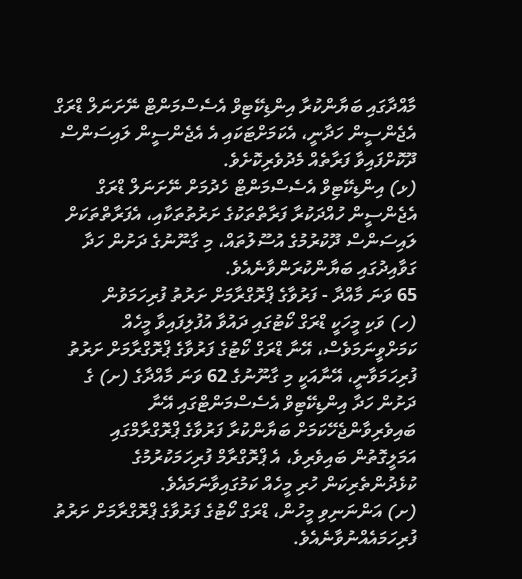މާއްދާގައި ބަޔާންކުރާ އިންޑިކޭޓިވް އެސެސްމަންޓް ނޭށަނަލް ޑްރަގް އެޖެންސީން ހަދާނީ، އެކަމަށްޓަކައި އެ އެޖެންސީން ލައިސަންސް ދޫކޮށްފައިވާ ފަރާތެއް މެދުވެރިކޮށެވެ.
(ޅ) އިންޑިކޭޓިވް އެސެސްމަންޓް ހެދުމަށް ނޭށަނަލް ޑްރަގް އެޖެންސީން ހުއްދަކުރާ ފަރާތްތަކުގެ ށަރުތުތަކާއި، އެފަރާތްތަކަށް ލައިސަންސް ދޫކުރުމުގެ އުސޫލުތައް، މި ގާނޫނުގެ ދަށުން ހަދާ ގަވާއިދުގައި ބަޔާންކުރަންވާނެއެވެ.
65 ވަނަ މާއްދާ - ފަރުވާގެ ޕްރޮގްރާމަށް ށަރުތު ފުރިހަމަވުން
(ހ) ވަކި މީހަކީ ޑްރަގް ކޯޓުގައި ދައުވާ އުފުލިފައިވާ މީހެއް ކަމަށްވީނަމަވެސް، އޭނާ ޑްރަގް ކޯޓުގެ ފަރުވާގެ ޕްރޮގްރާމަށް ށަރުތު ފުރިހަމަވާނީ، އޭނާއަކީ މި ގާނޫނުގެ 62 ވަނަ މާއްދާގެ (ށ) ގެ ދަށުން ހަދާ އިންޑިކޭޓިވް އެސެސްމަންޓްގައި އޭނާ ބައިވެރިވާންޖެހޭކަމަށް ބަޔާންކުރާ ފަރުވާގެ ޕްރޮގްރާމްގައި އަމަލީގޮތުން ބައިވެރިވެ، އެ ޕްރޮގްރާމް ފުރިހަމަކުރުމުގެ ކުޅެދުންތެރިކަން ހުރި މީހެއް ކަމުގައިވާނަމައެވެ.
(ށ) އަންނަނިވި މީހުން، ޑްރަގް ކޯޓުގެ ފަރުވާގެ ޕްރޮގްރާމަށް ށަރުތު ފުރިހަމައެއްނުވާނެއެވެ.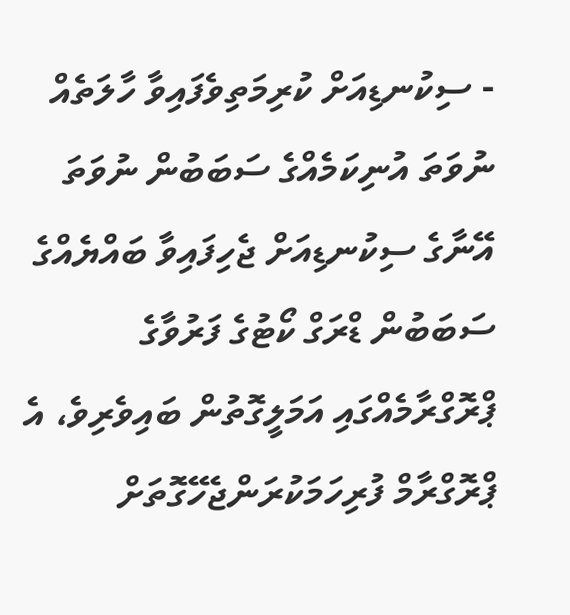- ސިކުނޑިއަށް ކުރިމަތިވެފައިވާ ހާލަތެއް ނުވަތަ އުނިކަމެއްގެ ސަބަބުން ނުވަތަ އޭނާގެ ސިކުނޑިއަށް ޖެހިފައިވާ ބައްޔެއްގެ ސަބަބުން ޑްރަގް ކޯޓުގެ ފަރުވާގެ ޕްރޮގްރާމެއްގައި އަމަލީގޮތުން ބައިވެރިވެ، އެ ޕްރޮގްރާމް ފުރިހަމަކުރަންޖެހޭގޮތަށް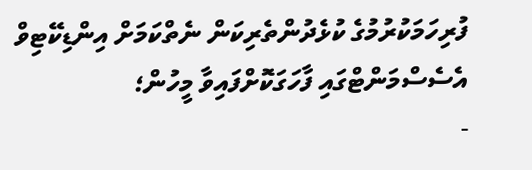ފުރިހަމަކުރުމުގެ ކުޅެދުންތެރިކަން ނެތްކަމަށް އިންޑިކޭޓިވް އެސެސްމަންޓްގައި ފާހަގަކޮށްފައިވާ މީހުން؛
-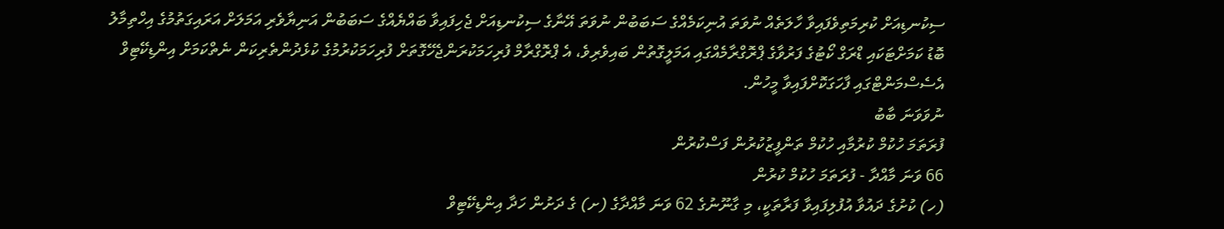ސިކުނޑިއަށް ކުރިމަތިވެފައިވާ ހާލަތެއް ނުވަތަ އުނިކަމެއްގެ ސަބަބުން ނުވަތަ އޭނާގެ ސިކުނޑިއަށް ޖެހިފައިވާ ބައްޔެއްގެ ސަބަބުން އަނިޔާވެރި އަމަލަށް އަރައިގަތުމުގެ އިހްތިމާލު ބޮޑު ކަމަށްޓަކައި ޑްރަގް ކޯޓުގެ ފަރުވާގެ ޕްރޮގްރާމެއްގައި އަމަލީގޮތުން ބައިވެރިވެ، އެ ޕްރޮގްރާމް ފުރިހަމަކުރަންޖެހޭގޮތަށް ފުރިހަމަކުރުމުގެ ކުޅެދުންތެރިކަން ނެތްކަމަށް އިންޑިކޭޓިވް އެސެސްމަންޓްގައި ފާހަގަކޮށްފައިވާ މީހުން.
ނުވަވަނަ ބާބު
ފުރަތަމަ ހުކުމް ކުރުމާއި ހުކުމް ތަންފީޒުކުރުން ފަސްކުރުން
66 ވަނަ މާއްދާ - ފުރަތަމަ ހުކުމް ކުރުން
(ހ) ކުށުގެ ދައުވާ އުފުލިފައިވާ ފަރާތަކީ، މި ގާނޫނުގެ 62 ވަނަ މާއްދާގެ (ށ) ގެ ދަށުން ހަދާ އިންޑިކޭޓިވް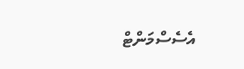އެސެސްމަންޓް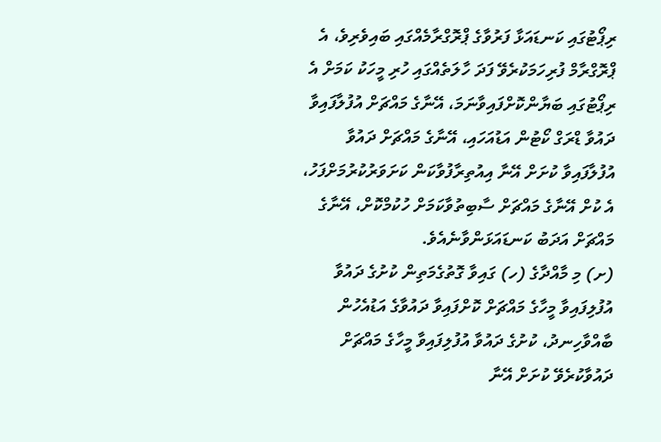ރިޕޯޓުގައި ކަނޑައަޅާ ފަރުވާގެ ޕްރޮގްރާމެއްގައި ބައިވެރިވެ، އެ ޕްރޮގްރާމް ފުރިހަމަކުރެވޭ ފަދަ ހާލަތެއްގައި ހުރި މީހަކު ކަމަށް އެ ރިޕޯޓުގައި ބަޔާންކޮށްފައިވާނަމަ، އޭނާގެ މައްޗަށް އުފުލާފައިވާ ދައުވާ ޑްރަގް ކޯޓުން އަޑުއަހައި، އޭނާގެ މައްޗަށް ދައުވާ އުފުލާފައިވާ ކުށަށް އޭނާ އިއުތިރާފުވާކަން ކަށަވަރުކުރުމަށްފަހު، އެ ކުށް އޭނާގެ މައްޗަށް ސާބިތުވާކަމަށް ހުކުމްކޮށް، އޭނާގެ މައްޗަށް އަދަބު ކަނޑައަޅަންވާނެއެވެ.
(ށ) މި މާއްދާގެ (ހ) ގައިވާ ގޮތުގެމަތިން ކުށުގެ ދައުވާ އުފުލިފައިވާ މީހާގެ މައްޗަށް ކޮށްފައިވާ ދައުވާގެ އަޑުއެހުން ބާއްވާހިނދު، ކުށުގެ ދައުވާ އުފުލިފައިވާ މީހާގެ މައްޗަށް ދައުވާކުރެވޭ ކުށަށް އޭނާ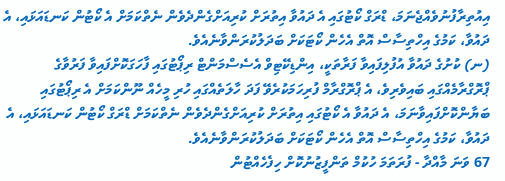އިއުތިރާފުނުވެއްޖެނަމަ، ޑްރަގް ކޯޓުގައި އެ ދައުވާ އިތުރަށް ކުރިއަށްގެންދެވެން ނެތްކަމަށް އެ ކޯޓުން ކަނޑައަޅައި، އެ ދައުވާ، ކަމުގެ އިހްތިސާސް އޮތް އެހެން ކޯޓަކަށް ބަދަލުކުރަންވާނެއެވެ.
(ނ) ކުށުގެ ދައުވާ އުފުލިފައިވާ ފަރާތަކީ، އިންޑިކޭޓިވް އެސެސްމަންޓް ރިޕޯޓުގައި ފާހަގަކޮށްފައިވާ ފަރުވާގެ ޕްރޮގްރާމެއްގައި ބައިވެރިވެ، އެ ޕްރޮގްރާމް ފުރިހަމަކުރެވޭ ފަދަ ހާލަތެއްގައި ހުރި މީހެއް ނޫންކަމަށް އެ ރިޕޯޓުގައި ބަޔާންކޮށްފައިވާނަމަ، އެ ދައުވާ އެ ކޯޓުގައި އިތުރަށް ކުރިއަށްގެންދެވެން ނެތްކަމަށް ޑްރަގް ކޯޓުން ކަނޑައަޅައި، އެ ދައުވާ، ކަމުގެ އިހްތިސާސް އޮތް އެހެން ކޯޓަކަށް ބަދަލުކުރަންވާނެއެވެ.
67 ވަނަ މާއްދާ - ފުރަތަމަ ހުކުމް ތަންފީޒުނުކޮށް ހިފެހެއްޓުން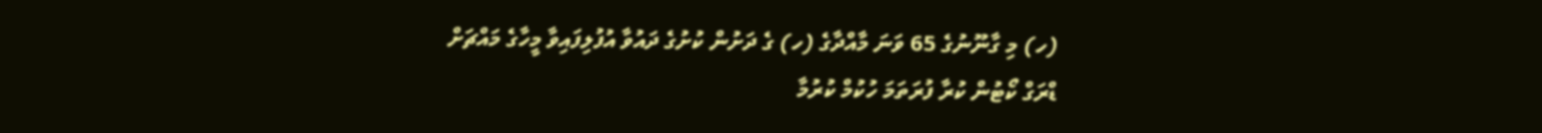(ހ) މި ގާނޫނުގެ 65 ވަނަ މާއްދާގެ (ހ) ގެ ދަށުން ކުށުގެ ދައުވާ އުފުލިފައިވާ މީހާގެ މައްޗަށް ޑްރަގް ކޯޓުން ކުރާ ފުރަތަމަ ހުކުމް ކުރުމާ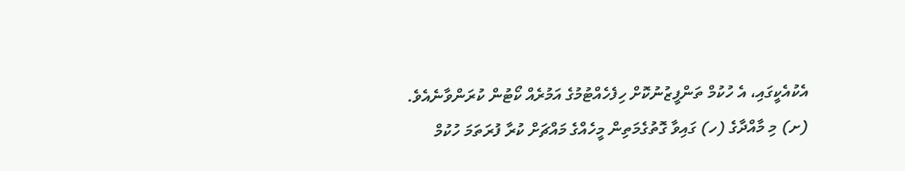އެކުއެކީގައި، އެ ހުކުމް ތަންފީޒުނުކޮށް ހިފެހެއްޓުމުގެ އަމުރެއް ކޯޓުން ކުރަންވާނެއެވެ.
(ށ) މި މާއްދާގެ (ހ) ގައިވާ ގޮތުގެމަތިން މީހެއްގެ މައްޗަށް ކުރާ ފުރަތަމަ ހުކުމް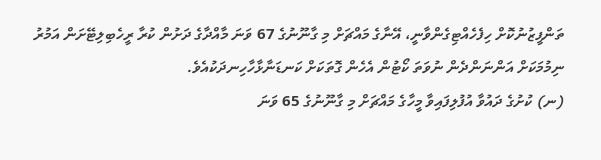ތަންފީޒުނުކޮށް ހިފެހެއްޓިގެންވާނީ، އޭނާގެ މައްޗަށް މި ގާނޫނުގެ 67 ވަނަ މާއްދާގެ ދަށުން ކުރާ ރީހެބިލިޓޭށަން އަމުރު ނިމުމަކަށް އަންނަންދެން ނުވަތަ ކޯޓުން އެހެން ގޮތަކަށް ކަނޑަނާޅާހާހިނދަކުއެވެ.
(ނ) ކުށުގެ ދައުވާ އުފުލިފައިވާ މީހާގެ މައްޗަށް މި ގާނޫނުގެ 65 ވަނަ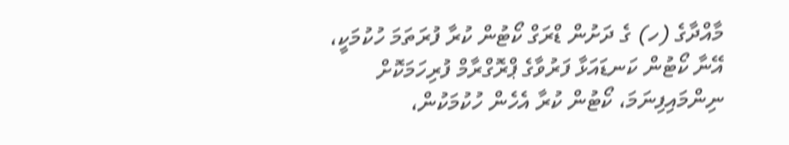މާއްދާގެ (ހ) ގެ ދަށުން ޑްރަގް ކޯޓުން ކުރާ ފުރަތަމަ ހުކުމަކީ، އޭނާ ކޯޓުން ކަނޑައަޅާ ފަރުވާގެ ޕްރޮގްރާމް ފުރިހަމަކޮށް ނިންމައިފިނަމަ، ކޯޓުން ކުރާ އެހެން ހުކުމަކުން،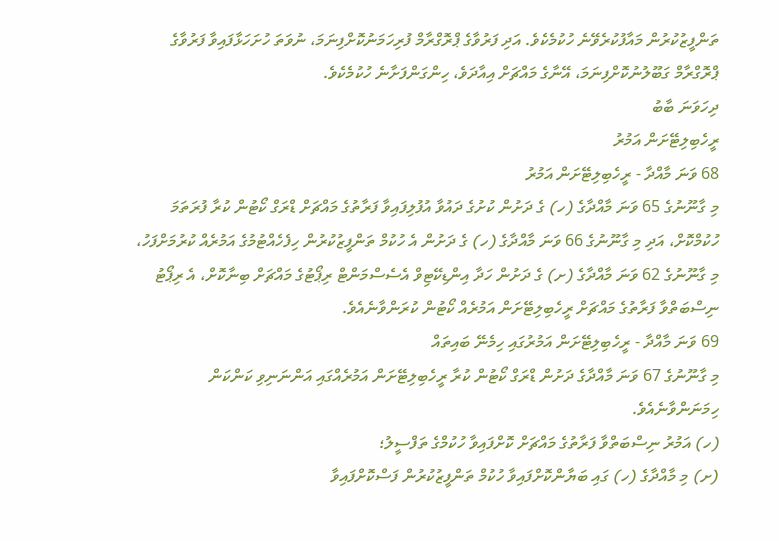ތަންފީޒުކުރުން މައާފުކުރެވޭނެ ހުކުމެކެވެ. އަދި ފަރުވާގެ ޕްރޮގްރާމް ފުރިހަމަނުކޮށްފިނަމަ، ނުވަތަ ހުށަހަޅާފައިވާ ފަރުވާގެ ޕްރޮގްރާމް ގަބޫލުނުކޮށްފިނަމަ، އޭނާގެ މައްޗަށް އިއާދަވެ، ހިންގަންފަށާނެ ހުކުމެކެވެ.
ދިހަވަނަ ބާބު
ރީހެބިލިޓޭށަން އަމުރު
68 ވަނަ މާއްދާ - ރީހެބިލިޓޭށަން އަމުރު
މި ގާނޫނުގެ 65 ވަނަ މާއްދާގެ (ހ) ގެ ދަށުން ކުށުގެ ދައުވާ އުފުލިފައިވާ ފަރާތުގެ މައްޗަށް ޑްރަގް ކޯޓުން ކުރާ ފުރަތަމަ ހުކުމްކޮށް، އަދި މި ގާނޫނުގެ 66 ވަނަ މާއްދާގެ (ހ) ގެ ދަށުން އެ ހުކުމް ތަންފީޒުކުރުން ހިފެހެއްޓުމުގެ އަމުރެއް ކުރުމަށްފަހު، މި ގާނޫނުގެ 62 ވަނަ މާއްދާގެ (ށ) ގެ ދަށުން ހަދާ އިންޑިކޭޓިވް އެސެސްމަންޓް ރިޕޯޓުގެ މައްޗަށް ބިނާކޮށް، އެ ރިޕޯޓު ނިސްބަތްވާ ފަރާތުގެ މައްޗަށް ރީހެބިލިޓޭށަން އަމުރެއް ކޯޓުން ކުރަންވާނެއެވެ.
69 ވަނަ މާއްދާ - ރީހެބިލިޓޭށަން އަމުރުގައި ހިމެނޭ ބައިތައް
މި ގާނޫނުގެ 67 ވަނަ މާއްދާގެ ދަށުން ޑްރަގް ކޯޓުން ކުރާ ރީހެބިލިޓޭށަން އަމުރެއްގައި އަންނަނިވި ކަންކަން ހިމަނަންވާނެއެވެ.
(ހ) އަމުރު ނިސްބަތްވާ ފަރާތުގެ މައްޗަށް ކޮށްފައިވާ ހުކުމްގެ ތަފްސީލު؛
(ށ) މި މާއްދާގެ (ހ) ގައި ބަޔާންކޮށްފައިވާ ހުކުމް ތަންފީޒުކުރުން ފަސްކޮށްފައިވާ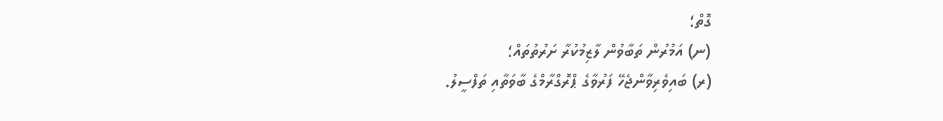ގޮތް؛
(ނ) އަމުރުން ތަބާވުން ލާޒިމުކުރާ ށަރުތުތައް؛
(ރ) ބައިވެރިވާންޖެހޭ ފަރުވާގެ ޕްރޮގްރާމްގެ ބާވަތާއި ތަފްސީލު.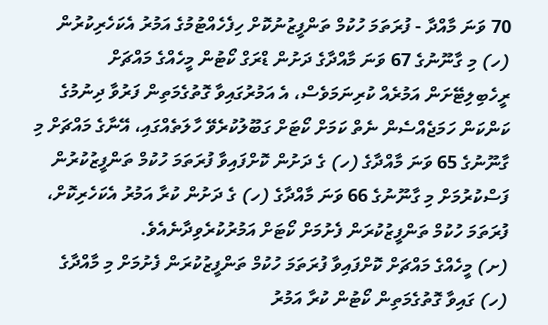70 ވަނަ މާއްދާ - ފުރަތަމަ ހުކުމް ތަންފީޒުނުކޮށް ހިފެހެއްޓުމުގެ އަމުރު އެކަހެރިކުރުން
(ހ) މި ގާނޫނުގެ 67 ވަނަ މާއްދާގެ ދަށުން ޑްރަގް ކޯޓުން މީހެއްގެ މައްޗަށް ރީހެބިލިޓޭށަން އަމުރެއް ކުރިނަމަވެސް، އެ އަމުރުގައިވާ ގޮތުގެމަތިން ފަރުވާ ދިނުމުގެ ކަންކަން ހަމަޖެއްސެން ނެތް ކަމަށް ކޯޓަށް ގަބޫލުކުރެވޭ ހާލަތެއްގައި، އޭނާގެ މައްޗަށް މި ގާނޫނުގެ 65 ވަނަ މާއްދާގެ (ހ) ގެ ދަށުން ކޮށްފައިވާ ފުރަތަމަ ހުކުމް ތަންފީޒުކުރުން ފަސްކުރުމަށް މި ގާނޫނުގެ 66 ވަނަ މާއްދާގެ (ހ) ގެ ދަށުން ކުރާ އަމުރު އެކަހެރިކޮށް، ފުރަތަމަ ހުކުމް ތަންފީޒުކުރަން ފެށުމަށް ކޯޓަށް އަމުރުކުރެވިދާނެއެވެ.
(ށ) މީހެއްގެ މައްޗަށް ކޮށްފައިވާ ފުރަތަމަ ހުކުމް ތަންފީޒުކުރަން ފެށުމަށް މި މާއްދާގެ (ހ) ގައިވާ ގޮތުގެމަތިން ކޯޓުން ކުރާ އަމުރު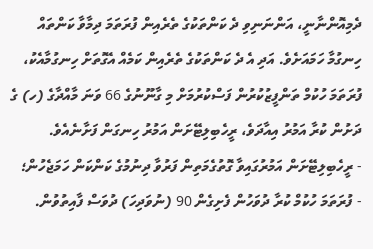ދެމިއޮންނާނީ، އަންނަނިވި ދެ ކަންތަކުގެ ތެރެއިން ފުރަތަމަ ދިމާވާ ކަންތައް ހިނގުމާ ހަމައަށެވެ. އަދި އެ ދެ ކަންތަކުގެ ތެރެއިން ކަމެއް އެގޮތަށް ހިނގުމާއެކު، ފުރަތަމަ ހުކުމް ތަންފީޒުކުރުން ފަސްކުރުމަށް މި ގާނޫނުގެ 66 ވަނަ މާއްދާގެ (ހ) ގެ ދަށުން ކުރާ އަމުރު އިއާދަވެ، ރީހެބިލިޓޭށަން އަމުރު ހިނގަން ފަށާނެއެވެ.
- ރީހެބިލިޓޭށަން އަމުރުގައިވާ ގޮތުގެމަތިން ފަރުވާ ދިނުމުގެ ކަންކަން ހަމަޖެހުން؛
- ފުރަތަމަ ހުކުމް ކުރާ ދުވަހުން ފެށިގެން 90 (ނުވަދިހަ) ދުވަސް ފާއިތުވުން.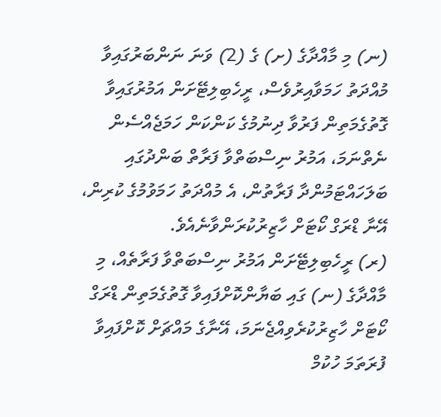(ނ) މި މާއްދާގެ (ށ) ގެ (2) ވަނަ ނަންބަރުގައިވާ މުއްދަތު ހަމަވާއިރުވެސް، ރީހެބިލިޓޭށަން އަމުރުގައިވާ ގޮތުގެމަތިން ފަރުވާ ދިނުމުގެ ކަންކަން ހަމަޖެއްސެން ނެތްނަމަ، އަމުރު ނިސްބަތްވާ ފަރާތް ބަންދުގައި ބަލަހައްޓަމުންދާ ފަރާތުން، އެ މުއްދަތު ހަމަވުމުގެ ކުރިން، އޭނާ ޑްރަގް ކޯޓަށް ހާޒިރުކުރަންވާނެއެވެ.
(ރ) ރީހެބިލިޓޭށަން އަމުރު ނިސްބަތްވާ ފަރާތެއް، މި މާއްދާގެ (ނ) ގައި ބަޔާންކޮށްފައިވާ ގޮތުގެމަތިން ޑްރަގް ކޯޓަށް ހާޒިރުކުރެވިއްޖެނަމަ، އޭނާގެ މައްޗަށް ކޮށްފައިވާ ފުރަތަމަ ހުކުމް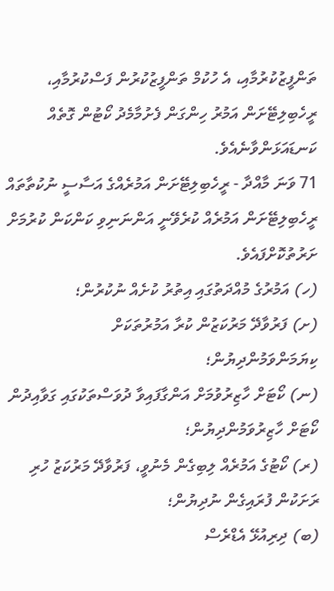ތަންފީޒުކުރުމާއި، އެ ހުކުމް ތަންފީޒުކުރުން ފަސްކުރުމާއި، ރީހެބިލިޓޭށަން އަމުރު ހިންގަން ފެށުމާމެދު ކޯޓުން ގޮތެއް ކަނޑައަޅަންވާނެއެވެ.
71 ވަނަ މާއްދާ - ރީހެބިލިޓޭށަން އަމުރެއްގެ އަސާސީ ނުކުތާތައް
ރީހެބިލިޓޭށަން އަމުރެއް ކުރެވޭނީ އަންނަނިވި ކަންކަން ކުރުމަށް ށަރުތުކޮށްފައެވެ.
(ހ) އަމުރުގެ މުއްދަތުގައި އިތުރު ކުށެއް ނުކުރުން؛
(ށ) ފަރުވާދޭ މަރުކަޒުން ކުރާ އަމުރުތަކަށް ކިޔަމަންވަމުންދިޔުން؛
(ނ) ކޯޓަށް ހާޒިރުވުމަށް އަންގާފައިވާ ދުވަސްތަކުގައި ގަވާއިދުން ކޯޓަށް ހާޒިރުވަމުންދިޔުން؛
(ރ) ކޯޓުގެ އަމުރެއް ލިބިގެން މެނުވީ، ފަރުވާދޭ މަރުކަޒު ހުރި ރަށަކުން ފުރައިގެން ނުދިޔުން؛
(ބ) ދިރިއުޅޭ އެޑްރެސް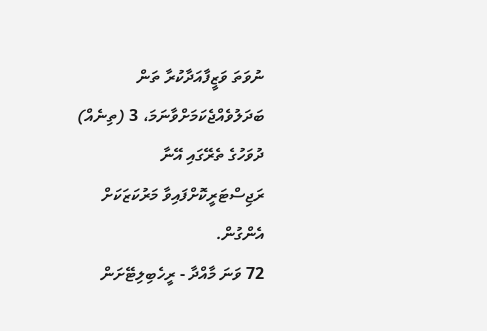ނުވަތަ ވަޒީފާއަދާކުރާ ތަން ބަދަލުވެއްޖެކަމަށްވާނަމަ، 3 (ތިނެއް) ދުވަހުގެ ތެރޭގައި އޭނާ ރަޖިސްޓަރީކޮށްފައިވާ މަރުކަޒަކަށް އެންގުން.
72 ވަނަ މާއްދާ - ރީހެބިލިޓޭށަން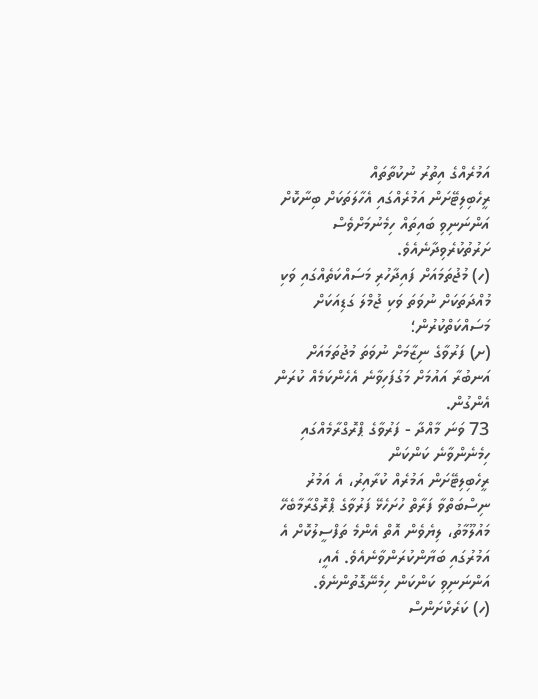އަމުރެއްގެ އިތުރު ނުކުތާތައް
ރީހެބިލިޓޭށަން އަމުރެއްގައި އެހާލަތަކަށް ބިނާކޮށް އަންނަނިވި ބައިތައް ހިމެނުމަށްވެސް ށަރުތުކުރެވިދާނެއެވެ.
(ހ) މުޖުތަމައަށް ފައިދާހުރި މަސައްކަތެއްގައި ވަކި މުއްދަތަކަށް ނުވަތަ ވަކި ޖުމްލަ ގަޑިއަކަށް މަސައްކަތްކުރުން؛
(ށ) ފަރުވާގެ ނިޒާމަށް ނުވަތަ މުޖުތަމައަށް އަނބުރާ އައުމަށް މަގުފަހިވާނެ އެހެންކަމެއް ކުރަން އެންގުން.
73 ވަނަ މާއްދާ - ފަރުވާގެ ޕްރޮގްރާމެއްގައި ހިމެނެންވާނެ ކަންކަން
ރީހެބިލިޓޭށަން އަމުރެއް ކުރާއިރު، އެ އަމުރު ނިސްބަތްވާ ފަރާތް ހުށަހެޅޭ ފަރުވާގެ ޕްރޮގްރާމާބެހޭ މައުލޫމާތު، ލިޔެވެން އޮތް އެންމެ ތަފްސީލުކޮށް އެ އަމުރުގައި ބަޔާންކުރަންވާނެއެވެ. އެއީ، އަންނަނިވި ކަންކަން ހިމެނޭގޮތުންނެވެ.
(ހ) ކަރެކްށަންސް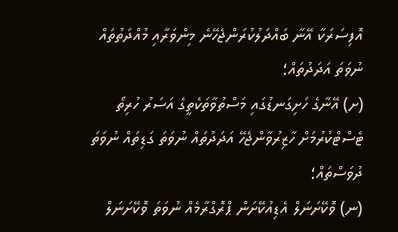އޮފިސަރަކާ އޭނާ ބައްދަލުކުރަންޖެހޭނެ މިންވަރާއި މުއްދަތުތައް ނުވަތަ އަދަދުތައް؛
(ށ) އޭނާގެ ހަށިގަނޑުގައި މަސްތުވާތަކެތީގެ އަސަރު ހުރިތޯ ޓެސްޓްކުރުމަށް ހާޒިރުވާންޖެހޭ އަދަދުތައް ނުވަތަ ގަޑިތައް ނުވަތަ ދުވަސްތައް؛
(ނ) ވޮކޭށަނަލް އެޑިއުކޭށަން ޕްރޮގްރާމެއް ނުވަތަ ވޮކޭށަނަލް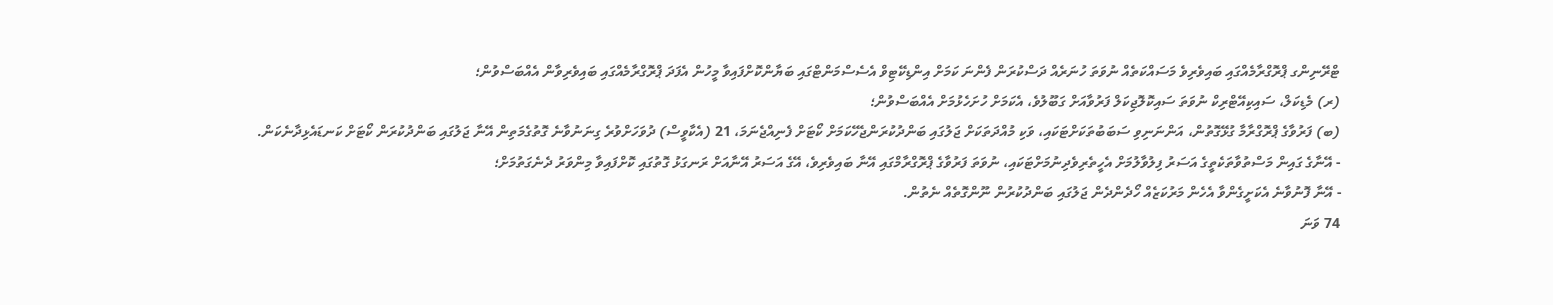ޓްރޭނިންގ ޕްރޮގްރާމެއްގައި ބައިވެރިވެ މަސައްކަތެއް ނުވަތަ ހުނަރެއް ދަސްކުރަން ފެންނަ ކަމަށް އިންޑިކޭޓިވް އެސެސްމަންޓްގައި ބަޔާންކޮށްފައިވާ މީހުން އެފަދަ ޕްރޮގްރާމެއްގައި ބައިވެރިވާން އެއްބަސްވުން؛
(ރ) މެޑިކަލް، ސައިކިއޭޓްރިކް ނުވަތަ ސައިކޮލޮޖިކަލް ފަރުވާއަށް ގަބޫލުވެ، އެކަމަށް ހުށަހެޅުމަށް އެއްބަސްވުން؛
(ބ) ފަރުވާގެ ޕްރޮގްރާމާ ގުޅޭގޮތުން، އަންނަނިވި ސަބަބުތަކަށްޓަކައި، ވަކި މުއްދަތަކަށް ޖަލުގައި ބަންދުކުރަންޖެހޭކަމަށް ކޯޓަށް ފެނިއްޖެނަމަ، 21 (އެކާވީސް) ދުވަހަށްވުރެ ގިނަނުވާނެ ގޮތުގެމަތިން އޭނާ ޖަލުގައި ބަންދުކުރަން ކޯޓަށް ކަނޑައެޅިދާނެކަން.
- އޭނާގެ ގައިން މަސްތުވާތަކެތީގެ އަސަރު ފިލުވާލުމަށް އެހީތެރިވެދިނުމަށްޓަކައި، ނުވަތަ ފަރުވާގެ ޕްރޮގްރާމްގައި އޭނާ ބައިވެރިވެ، އޭގެ އަސަރު އޭނާއަށް ރަނގަޅު ގޮތުގައި ކޮށްފައިވާ މިންވަރު ދެނެގަތުމަށް؛
- އޭނާ ފޮނުވާނެ އެކަށީގެންވާ އެހެން މަރުކަޒެއް ހޯދެންދެން ޖަލުގައި ބަންދުކުރުން ނޫންގޮތެއް ނެތުން.
74 ވަނަ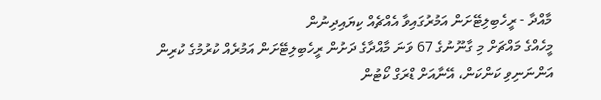މާއްދާ - ރީހެބިލިޓޭށަން އަމުރުގައިވާ އެއްޗެއް ކިޔައިދިނުން
މީހެއްގެ މައްޗަށް މި ގާނޫނުގެ 67 ވަނަ މާއްދާގެ ދަށުން ރީހެބިލިޓޭށަން އަމުރެއް ކުރުމުގެ ކުރިން އަންނަނިވި ކަންކަން، އޭނާއަށް ޑްރަގް ކޯޓުން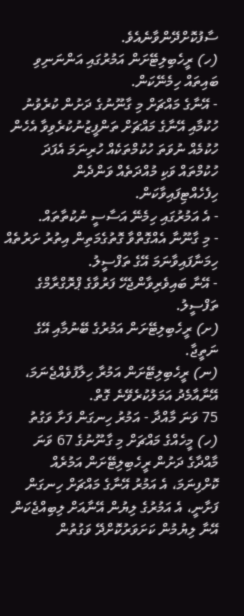ސާފުކޮށްދޭންވާނެއެވެ.
(ހ) ރީހެބިލިޓޭށަން އަމުރުގައި އަންނަނިވި ބައިތައް ހިމެނޭކަން.
- އޭނާގެ މައްޗަށް މި ގާނޫނުގެ ދަށުން ކުރެވުނު ހުކުމާއި އޭނާގެ މައްޗަށް ތަންފީޒުނުކުރެވިވާ އެހެން ހުކުމެއް ނުވަތަ ހުކުމްތަކެއް ހުރިނަމަ އެފަދަ ހުކުމްތައް ވަކި މުއްދަތެއް ވަންދެން ހިފެހެއްޓިފައިވާކަން.
- އެ އަމުރުގައި ހިމެނޭ އަސާސީ ނުކުތާތައް.
- މި ގާނޫނާ އެއްގޮތްވާ ގޮތުގެމަތިން އިތުރު ށަރުތެއް ހިމަނާފައިވާނަމަ އޭގެ ތަފްސީލު.
- އޭނާ ބައިވެރިވާންޖެހޭ ފަރުވާގެ ޕްރޮގްރާމްގެ ތަފްސީލު.
(ށ) ރީހެބިލިޓޭށަން އަމުރުގެ ބޭނުމާއި އޭގެ ނަތީޖާ.
(ނ) ރީހެބިލިޓޭށަން އަމުރާ ހިލާފުވެއްޖެނަމަ، އޭނާއާމެދު އަމަލުކުރެވޭނެ ގޮތް.
75 ވަނަ މާއްދާ - އަމުރު ހިނގަން ފަށާ ވަގުތު
(ހ) މީހެއްގެ މައްޗަށް މި ގާނޫނުގެ 67 ވަނަ މާއްދާގެ ދަށުން ރީހެބިލިޓޭށަން އަމުރެއް ކޮށްފިނަމަ، އެ އަމުރު އޭނާގެ މައްޗަށް ހިނގަން ފަށާނީ، އެ އަމުރުގެ ލިޔުން އޭނާއަށް ލިބިއްޖެކަން އޭނާ ލިޔުމުން ކަށަވަރުކޮށްދޭ ވަގުތުން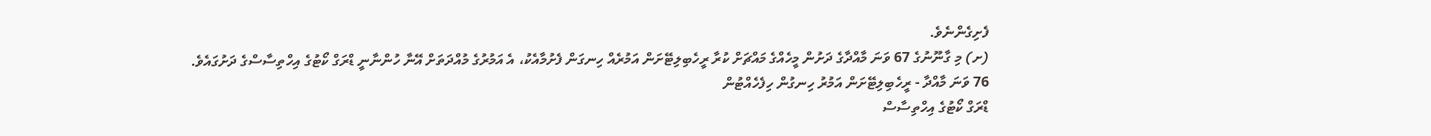ފެށިގެންނެވެ.
(ށ) މި ގާނޫނުގެ 67 ވަނަ މާއްދާގެ ދަށުން މީހެއްގެ މައްޗަށް ކުރާ ރީހެބިލިޓޭށަން އަމުރެއް ހިނގަން ފެށުމާއެކު، އެ އަމުރުގެ މުއްދަތަށް އޭނާ ހުންނާނީ ޑްރަގް ކޯޓުގެ އިހްތިސާސްގެ ދަށުގައެވެ.
76 ވަނަ މާއްދާ - ރީހެބިލިޓޭށަން އަމުރު ހިނގުން ހިފެހެއްޓުން
ޑްރަގް ކޯޓުގެ އިހްތިސާސް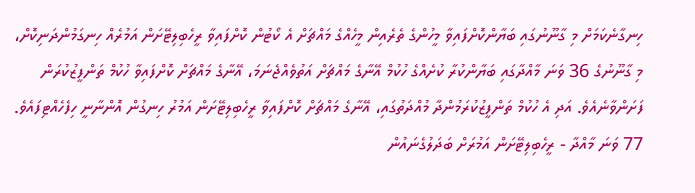ހިނގާނެކަމަށް މި ގާނޫނުގައި ބަޔާންކޮށްފައިވާ މީހުންގެ ތެރެއިން މީހެއްގެ މައްޗަށް އެ ކޯޓުން ކޮށްފައިވާ ރީހެބިލިޓޭށަން އަމުރެއް ހިނގަމުންދަނިކޮށް، މި ގާނޫނުގެ 36 ވަނަ މާއްދާގައި ބަޔާންކުރާ ކުށެއްގެ ހުކުމް އޭނާގެ މައްޗަށް އަތުވެއްޖެނަމަ، އޭނާގެ މައްޗަށް ކޮށްފައިވާ ހުކުމް ތަންފީޒުކުރަން ފަށަންވާނެއެވެ. އަދި އެ ހުކުމް ތަންފީޒުކުރަމުންދާ މުއްދަތުގައި، އޭނާގެ މައްޗަށް ކޮށްފައިވާ ރީހެބިލިޓޭށަން އަމުރު ހިނގުން އޮންނާނީ ހިފެހެއްޓިފައެވެ.
77 ވަނަ މާއްދާ - ރީހެބިލިޓޭށަން އަމުރަށް ބަދަލުގެނައުން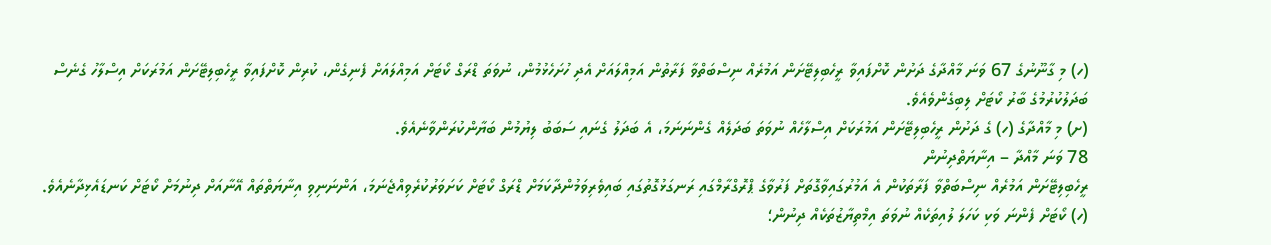(ހ) މި ގާނޫނުގެ 67 ވަނަ މާއްދާގެ ދަށުން ކޮށްފައިވާ ރީހެބިލިޓޭށަން އަމުރެއް ނިސްބަތްވާ ފަރާތުން އަމިއްލައަށް އެދި ހުށަހެޅުމުން، ނުވަތަ ޑްރަގް ކޯޓަށް އަމިއްލައަށް ފެނިގެން، ކުރިން ކޮށްފައިވާ ރީހެބިލިޓޭށަން އަމުރަކަށް އިސްލާހު ގެނެސް ބަދަލުކުރުމުގެ ބާރު ކޯޓަށް ލިބިގެންވެއެވެ.
(ށ) މި މާއްދާގެ (ހ) ގެ ދަށުން ރީހެބިލިޓޭށަން އަމުރަކަށް އިސްލާހެއް ނުވަތަ ބަދަލެއް ގެންނަނަމަ، އެ ބަދަލު ގެނައި ސަބަބު ލިޔުމުން ބަޔާންކުރަންވާނެއެވެ.
78 ވަނަ މާއްދާ – އިނާޔަތްދިނުން
ރީހެބިލިޓޭށަން އަމުރެއް ނިސްބަތްވާ ފަރާތަކުން އެ އަމުރުގައިވާގޮތަށް ފަރުވާގެ ޕްރޮގްރާމްގައި ރަނގަޅުގޮތުގައި ބައިވެރިވަމުންދާކަމަށް ޑްރަގް ކޯޓަށް ކަށަވަރުކުރެވިއްޖެނަމަ، އަންނަނިވި އިނާޔަތްތައް އޭނާއަށް ދިނުމަށް ކޯޓަށް ކަނޑައެޅިދާނެއެވެ.
(ހ) ކޯޓަށް ފެންނަ ވަކި ކަހަލަ ލުއިތަކެއް ނުވަތަ އިމްތިޔާޒުތަކެއް ދިނުން؛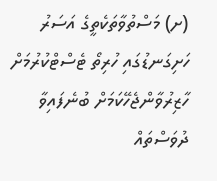(ށ) މަސްތުވާތަކެތީގެ އަސަރު ހަށިގަނޑުގައި ހުރިތޯ ޓެސްޓްކުރުމަށް ހާޒިރުވާންޖެހޭކަމަށް ބުނެފައިވާ ދުވަސްތައް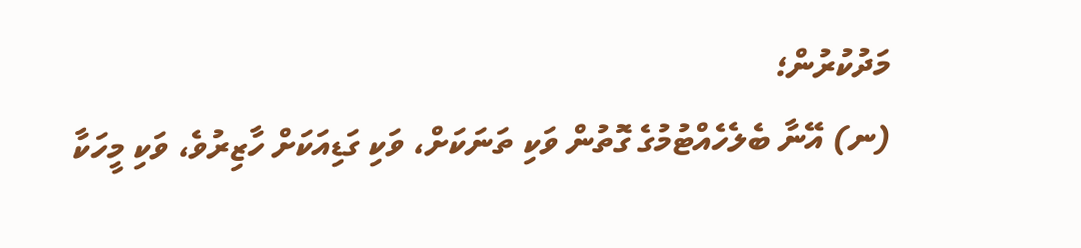މަދުކުރުން؛
(ނ) އޭނާ ބެލެހެއްޓުމުގެ ގޮތުން ވަކި ތަނަކަށް، ވަކި ގަޑިއަކަށް ހާޒިރުވެ، ވަކި މީހަކާ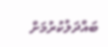ބައްދަލުކުރުމަށް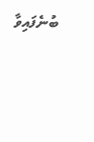ބުނެފައިވާ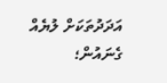އަދަދުތަކަށް ލުޔެއް ގެނައުން؛